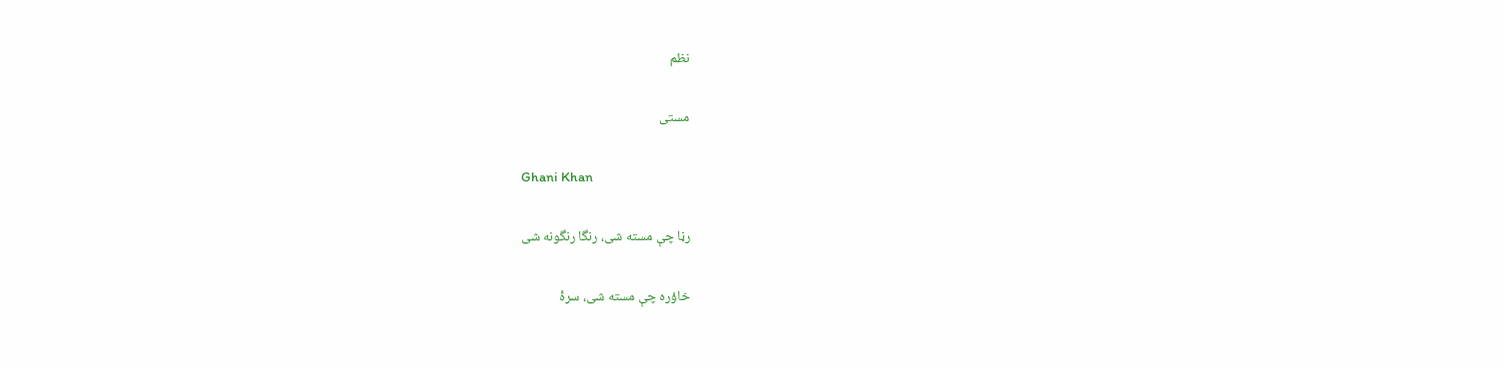نظم

مستی

Ghani Khan

رڼا چې مسته شی، رنگا رنگونه شی

خاؤره چې مسته شی، سرۀ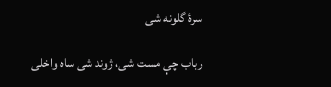سرۀ گلونه شی

رباب چې مست شی، ژوند شی ساه واخلی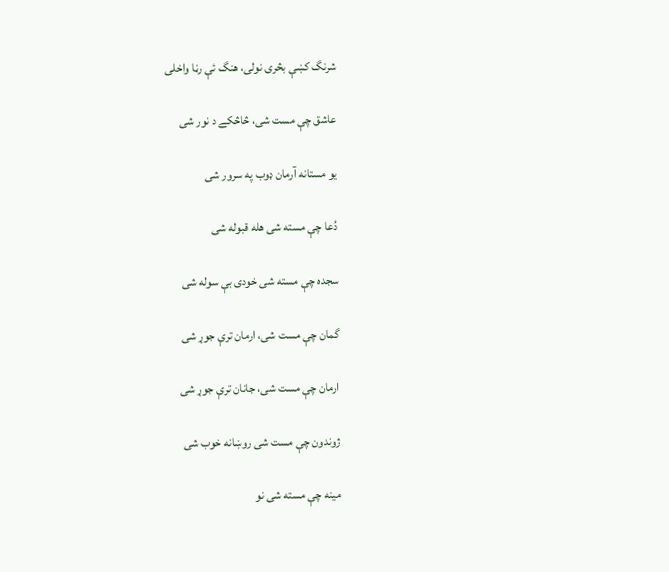شرنگ کښې بڅری نولی، هنگ ئې رڼا واخلی

عاشق چې مست شی، څاڅکے د نور شی

يو مستانه آرمان ډوب په سرور شی

دُعا چې مسته شی هله قبوله شی

سجده چې مسته شی خودی بې سوله شی

گمان چې مست شی، ارمان ترې جوړ شی

ارمان چې مست شی، جانان ترې جوړ شی

ژوندون چې مست شی روښانه خوب شی

مينه چې مسته شی نو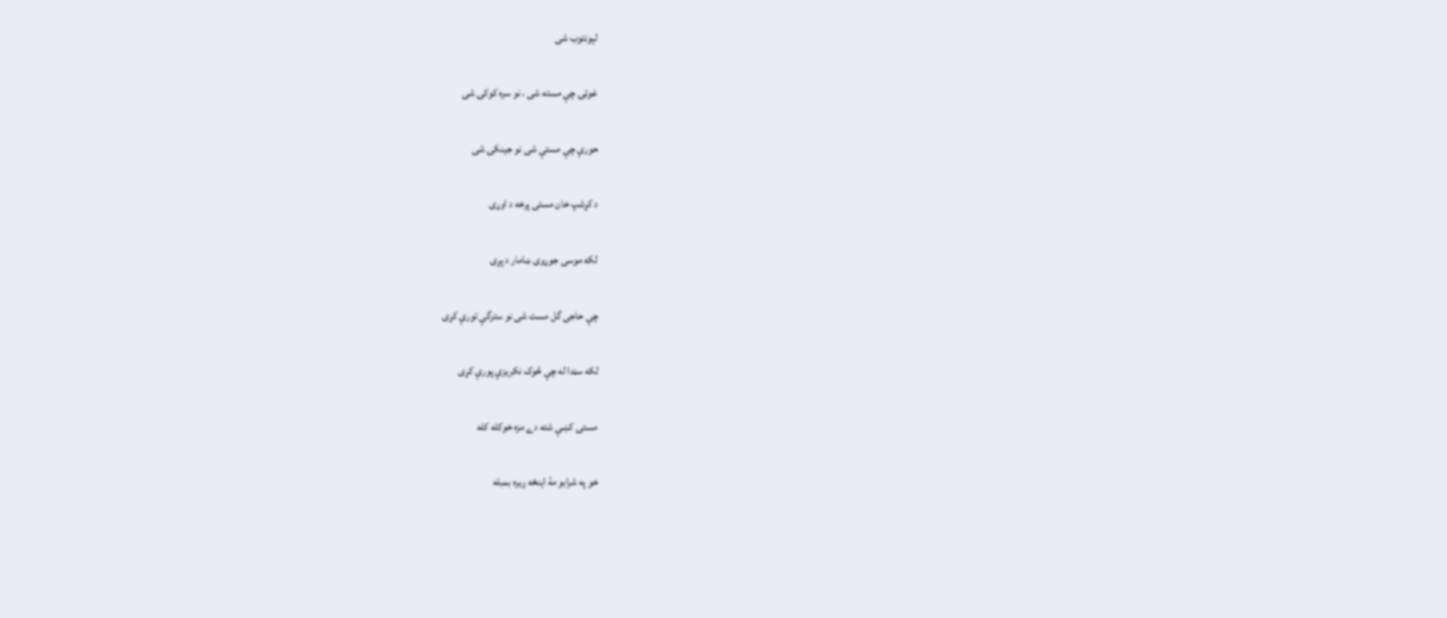لېونتوب شی

غوټۍ چې مسته شی ، نو سره کوکۍ شی

حورې چې مستې شی نو جينکۍ شی

د کړشپ خان مستی پرخه د اوړی

لکه موسی جوړوی ښامار د پړی

چې حاجی گل مست شی نو سترگې تورې کړی

لکه سڼدا له چې څوک نکريزې پورې کړی

مستۍ کښې شته دے مزه خوکله کله

خو په شرابو مۀ اينځه ږيره بمبله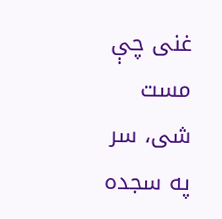غنی چې مست شی، سر په سجده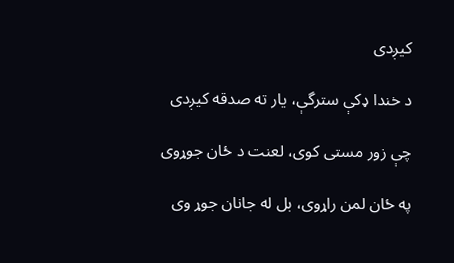کيږدی

د خندا ډکې سترگې، يار ته صدقه کيږدی

چې زور مستی کوی، لعنت د ځان جوړوی

په ځان لمن راړوی، بل له جانان جوړ وی